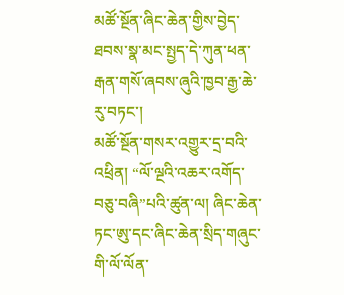མཚོ་སྔོན་ཞིང་ཆེན་གྱིས་བྱེད་ཐབས་སྣ་མང་སྤྱད་དེ་ཀུན་ཕན་རྒན་གསོ་ཞབས་ཞུའི་ཁྱབ་རྒྱ་ཆེ་རུ་བཏང་།
མཚོ་སྔོན་གསར་འགྱུར་དྲ་བའི་འཕྲིན། “ལོ་ལྔའི་འཆར་འགོད་བཅུ་བཞི”པའི་ཚུན་ལ། ཞིང་ཆེན་ཏང་ཨུ་དང་ཞིང་ཆེན་སྲིད་གཞུང་གི་ལོ་ལོན་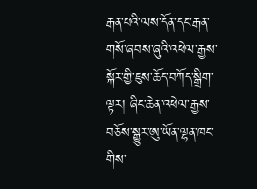རྒན་པའི་ལས་དོན་དང་རྒན་གསོ་ཞབས་ཞུའི་འཕེལ་རྒྱས་སྐོར་གྱི་ཇུས་ཆོད་བཀོད་སྒྲིག་ལྟར། ཞིང་ཆེན་འཕེལ་རྒྱས་བཅོས་སྒྱུར་ཨུ་ཡོན་ལྷན་ཁང་གིས་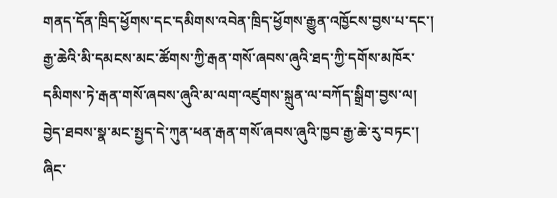གནད་དོན་ཁྲིད་ཕྱོགས་དང་དམིགས་འབེན་ཁྲིད་ཕྱོགས་རྒྱུན་འཁྱོངས་བྱས་པ་དང་། རྒྱ་ཆེའི་མི་དམངས་མང་ཚོགས་ཀྱི་རྒན་གསོ་ཞབས་ཞུའི་ཐད་ཀྱི་དགོས་མཁོར་དམིགས་ཏེ་རྒན་གསོ་ཞབས་ཞུའི་མ་ལག་འཛུགས་སྐྲུན་ལ་བཀོད་སྒྲིག་བྱས་ལ། བྱེད་ཐབས་སྣ་མང་སྤྱད་དེ་ཀུན་ཕན་རྒན་གསོ་ཞབས་ཞུའི་ཁྱབ་རྒྱ་ཆེ་རུ་བཏང་།
ཞིང་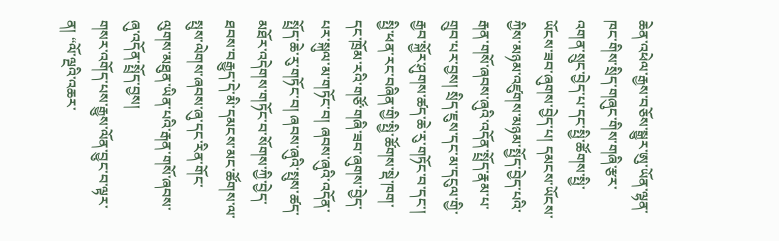ཆེན་འཕེལ་རྒྱས་བཅོས་སྒྱུར་ཨུ་ཡོན་ལྷན་ཁང་གིས་སྲིད་གཞུང་གིས་གཞི་རྩར་འགན་སྲུང་བྱེད་པ་དང་སྤྱི་ཚོགས་སྤྱི་ཡོངས་ཟབ་ཞུགས་བྱེད་པ། དམངས་ཡོངས་ཀྱིས་མཉམ་འཛུགས་མཉམ་སྤྱོད་བྱེད་པའི་རྒན་གསོ་ཞབས་ཞུའི་འདོན་སྤྲོད་རྣམ་པ་གྲུབ་པར་བྱས། སྲིད་ཇུས་དང་མ་དངུལ་གྱི་རྒྱབ་སྐྱོར་ཤུགས་ཚད་ཆེ་རུ་གཏོང་བ་དང་། སྤྱི་ཕན་རང་བཞིན་གྱི་སྤྱི་ཚོགས་སྡེ་ཁག་དང་ཁྲོམ་རའི་གཙོ་གཞི་ཟབ་ཞུགས་བྱེད་པར་སྐུལ་མ་གཏོང་བ། ཞབས་ཞུའི་འདོན་སྤྲོད་ཆེ་རུ་གཏོང་བ། ཞབས་ཞུའི་སྤུས་ཚད་མཐོར་འདེགས་གཏོང་བ་སོགས་ཀྱི་བྱེད་ཐབས་བརྒྱུད་དེ་མི་དམངས་མང་ཚོགས་ལ་སྤུས་ལེགས་ཞབས་ཞུ་དང་རིན་གོང་ལུགས་མཐུན་ཡིན་པའི་རྒན་གསོ་ཞབས་ཞུ་འདོན་སྤྲོད་བྱས།
གསར་འགོད་པས་རྒྱུས་ལོན་བྱུང་བ་ལྟར་ན། “ལོ་ལྔའི་འཆར་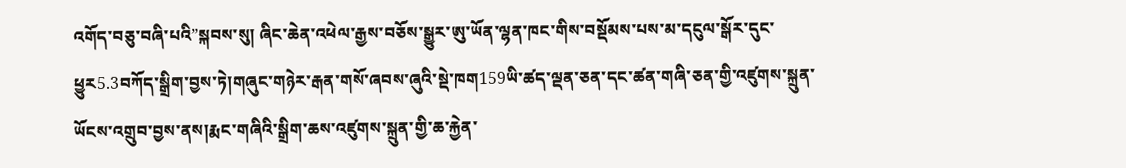འགོད་བཅུ་བཞི་པའི”སྐབས་སུ། ཞིང་ཆེན་འཕེལ་རྒྱས་བཅོས་སྒྱུར་ཨུ་ཡོན་ལྷན་ཁང་གིས་བསྡོམས་པས་མ་དངུལ་སྒོར་དུང་ཕྱུར5.3བཀོད་སྒྲིག་བྱས་ཏེ།གཞུང་གཉེར་རྒན་གསོ་ཞབས་ཞུའི་སྡེ་ཁག159ཡི་ཚད་ལྡན་ཅན་དང་ཚན་གཞི་ཅན་གྱི་འཛུགས་སྐྲུན་ཡོངས་འགྲུབ་བྱས་ནས།རྨང་གཞིའི་སྒྲིག་ཆས་འཛུགས་སྐྲུན་གྱི་ཆ་རྐྱེན་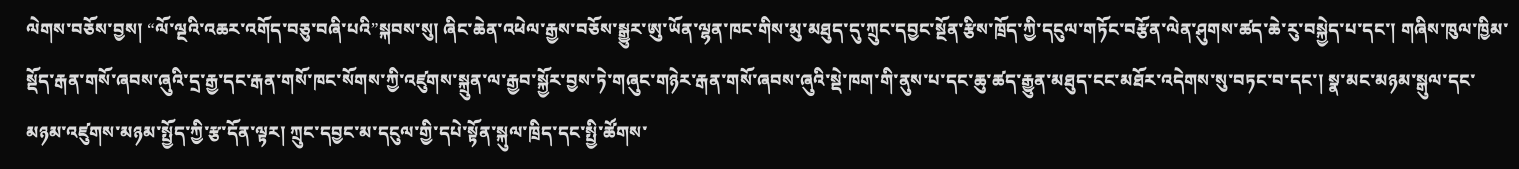ལེགས་བཅོས་བྱས། “ལོ་ལྔའི་འཆར་འགོད་བཅུ་བཞི་པའི”སྐབས་སུ། ཞིང་ཆེན་འཕེལ་རྒྱས་བཅོས་སྒྱུར་ཨུ་ཡོན་ལྷན་ཁང་གིས་མུ་མཐུད་དུ་ཀྲུང་དབྱང་སྔོན་རྩིས་ཁྲོད་ཀྱི་དངུལ་གཏོང་བརྩོན་ལེན་ཤུགས་ཚད་ཆེ་རུ་བསྐྱེད་པ་དང་། གཞིས་ཁུལ་ཁྱིམ་སྡོད་རྒན་གསོ་ཞབས་ཞུའི་དྲ་རྒྱ་དང་རྒན་གསོ་ཁང་སོགས་ཀྱི་འཛུགས་སྐྲུན་ལ་རྒྱབ་སྐྱོར་བྱས་ཏེ་གཞུང་གཉེར་རྒན་གསོ་ཞབས་ཞུའི་སྡེ་ཁག་གི་ནུས་པ་དང་ཆུ་ཚད་རྒྱུན་མཐུད་ངང་མཐོར་འདེགས་སུ་བཏང་བ་དང་། སྣ་མང་མཉམ་སྒུལ་དང་མཉམ་འཛུགས་མཉམ་སྤྱོད་ཀྱི་རྩ་དོན་ལྟར། ཀྲུང་དབྱང་མ་དངུལ་གྱི་དཔེ་སྟོན་སྐུལ་ཁྲིད་དང་སྤྱི་ཚོགས་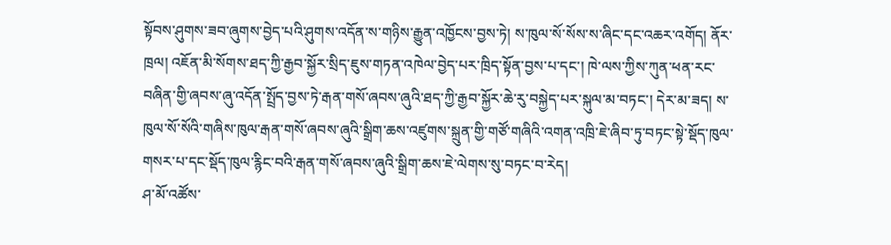སྟོབས་ཤུགས་ཟབ་ཞུགས་བྱེད་པའི་ཤུགས་འདོན་ས་གཉིས་རྒྱུན་འཁྱོངས་བྱས་ཏེ། ས་ཁུལ་སོ་སོས་ས་ཞིང་དང་འཆར་འགོད། ནོར་ཁྲལ། འཇོན་མི་སོགས་ཐད་ཀྱི་རྒྱབ་སྐྱོར་སྲིད་ཇུས་གཏན་འཁེལ་བྱེད་པར་ཁྲིད་སྟོན་བྱས་པ་དང་། ཁེ་ལས་ཀྱིས་ཀུན་ཕན་རང་བཞིན་གྱི་ཞབས་ཞུ་འདོན་སྤྲོད་བྱས་ཏེ་རྒན་གསོ་ཞབས་ཞུའི་ཐད་ཀྱི་རྒྱབ་སྐྱོར་ཆེ་རུ་བསྐྱེད་པར་སྐུལ་མ་བཏང་། དེར་མ་ཟད། ས་ཁུལ་སོ་སོའི་གཞིས་ཁུལ་རྒན་གསོ་ཞབས་ཞུའི་སྒྲིག་ཆས་འཛུགས་སྐྲུན་གྱི་གཙོ་གཞིའི་འགན་འཁྲི་ཇེ་ཞིབ་ཏུ་བཏང་སྟེ་སྡོད་ཁུལ་གསར་པ་དང་སྡོད་ཁུལ་རྙིང་བའི་རྒན་གསོ་ཞབས་ཞུའི་སྒྲིག་ཆས་ཇེ་ལེགས་སུ་བཏང་བ་རེད།
ཤ་མོ་འཚོས་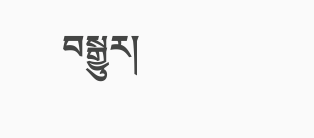བསྒྱུར།